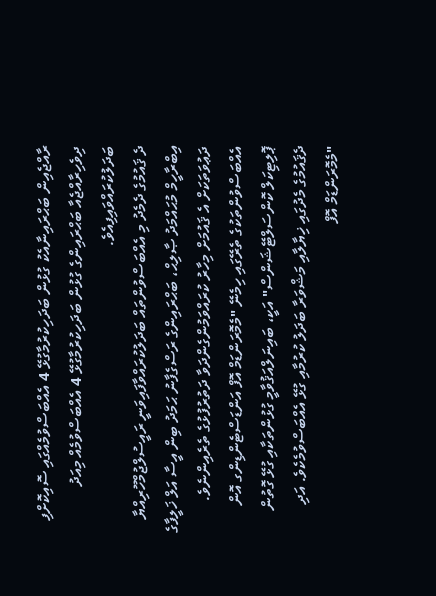ރާއްޖެއިން ބަޙްރައިނާއެކު ގުޅުން ބަދަހިކުރުމާގުޅޭ 4 އެއްބަސްވުމެއްގައި ސޮއިކޮށްފި
ދިވެހިރާއްޖެއާ ބަޙްރައިންގެ ގުޅުން ބަދަހިކުރުމާގުޅޭ 4 އެއްބަސްވުމެއް މިއަދު ބަދަލުކުރައްވައިފިއެވެ.
ދެ ޤައުމުގެ ދެމެދު މި އެއްބަސްވުންތައް ބަދަލުކުރައްވާފައިވަނީ ރައީސުލްޖުމްހޫރިއްޔާ އިބްރާހީމް މުޙައްމަދު ޞާލިޙް، ބަޙްރައިންގެ ރަސްގެފާނު ޙަމަދު ބިން އީސާ އަލް ޚަލީފާގެ ދަޢުވަތަކަށް އެ ޤައުމަށް މިހާރު ކުރައްވަމުންގެންދަވާ ދަތުރުފުޅުގެ ތެރެއިންނެވެ.
އެއްބަސްވުންތަކުގެ ތެރޭގައި ހިމެނޭ "މެމޮރަންޑަމް އޮފް އަންޑަސްޓެންޑިންގ އޮން ޕޮލިޓިކަލް ކޮންސަލްޓޭޝަންސް" އަކީ، ބައިނަލްއަޤުވާމީ ގުޅުންތަކާއި ގުޅޭ ގޮތުން ދެޤައުމުގެ މެދުގައި ޚިޔާލާއި މަޝްވަރާ ބަދަލު ކުރުމާއި ގުޅޭ އެއްބަސްވުމެކެވެ. އަދި "މެމޮރަންޑަމް އޮފް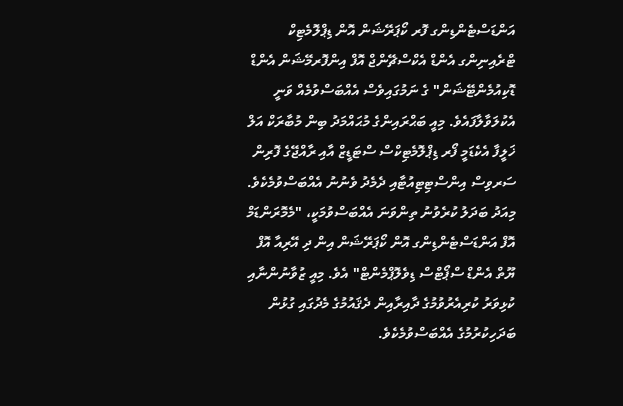އަންޑަސްޓެންޑިންގ ފޮރ ކޯޕަރޭޝަން އޮން ޑިޕްލޮމެޓިކް ޓްރެއިނިންގ އެންޑް އެކްސްޗޭންޖް އޮފް އިންފޮރމޭޝަން އެންޑް ޑޮކިއުމެންޓޭޝަން" ގެ ނަމުގައިވެސް އެއްބަސްވުމެއް ވަނީ އެކުލަވާލާފައެވެ. މިއީ ބަޙްރައިންގެ މުޙައްމަދު ބިން މުބާރަކް އަލް ޚަލީފާ އެކެޑަމީ ފޯރ ޑިޕްލޮމެޓިކްސް ސްޓަޑީޒް އާއި ރާއްޖޭގެ ފޮރިން ސަރވިސް އިންސްޓިޓިއުޓާއި ދެމެދު ވެނުނު އެއްބަސްވުމެކެވެ.
މިއަދު ބަދަލު ކުރެވުނު ތިންވަނަ އެއްބަސްވުމަކީ، "މެމޮރަންޑަމް އޮފް އަންޑަސްޓެންޑިންގ އޮން ކޯޕަރޭޝަން އިން ދި އޭރިއާ އޮފް ޔޫތް އެންޑް ސްޕޯޓްސް ޑިވެލޮޕްމެންޓް" އެވެ. މިއީ ޒުވާނުންނާއި ކުޅިވަރު ކުރިއެރުވުމުގެ ދާއިރާއިން ދެޤައުމުގެ މެދުގައި ގުޅުން ބަދަހިކުރުމުގެ އެއްބަސްވުމެކެވެ.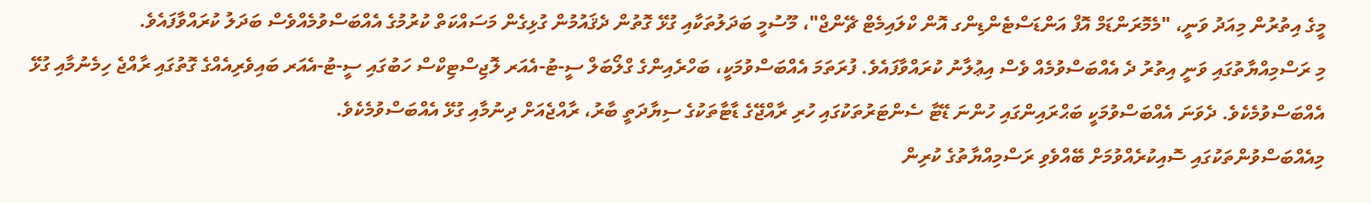މީގެ އިތުރުން މިއަދު ވަނީ، "މެމޮރަންޑަމް އޮފް އަންޑަސްޓެންޑިންގ އޮން ކްލައިމެޓް ޗޭންޖް"، މޫސުމީ ބަދަލުތަކާއި ގުޅޭ ގޮތުން ދެޤައުމުން ގުޅިގެން މަސައްކަތް ކުރުމުގެ އެއްބަސްވުމެއްވެސް ބަދަލު ކުރައްވާފައެވެ.
މި ރަސްމިއްޔާތުގައި ވަނީ އިތުރު ދެ އެއްބަސްވުމެއް ވެސް އިޢުލާނު ކުރައްވާފައެވެ. ފުރަތަމަ އެއްބަސްވުމަކީ، ބަހްރެއިންގެ ގްލޯބަލް ސީ-ޓު-އެއަރ ލޮޖިސްޓިކްސް ހަބުގައި ސީ-ޓު-އެއަރ ބައިވެރިއެއްގެ ގޮތުގައި ރާއްޖެ ހިމެނުމާއި ގުޅޭ އެއްބަސްވުމެކެވެ. ދެވަނަ އެއްބަސްވުމަކީ ބަޙްރައިންގައި ހުންނަ ޑޭޓާ ސެންޓަރުތަކުގައި ހުރި ރާއްޖޭގެ ޑާޓާތަކުގެ ސިޔާދަތީ ބާރު، ރާއްޖެއަށް ދިނުމާއި ގުޅޭ އެއްބަސްވުމެކެވެ.
މިއެއްބަސްވުންތަކުގައި ސޮއިކުރެއްވުމަށް ބޭއްވެވި ރަސްމިއްޔާތުގެ ކުރިން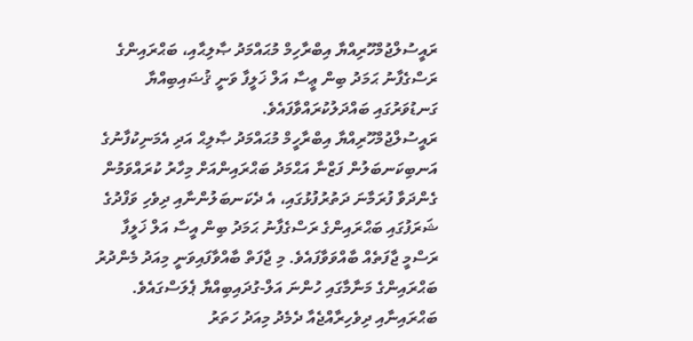ރައީސުލްޖުމްހޫރިއްޔާ އިބްރާހިމް މުޙައްމަދު ޞާލިޙާއި، ބަޙްރައިންގެ ރަސްގެފާނު ޙަމަދު ބިން ޢީސާ އަލް ޚަލީފާ ވަނީ ޤުޟައިބިއްޔާ ގަނޑުވަރުގައި ބައްދަލުކުރައްވާފައެވެ.
ރައީސުލްޖުމްހޫރިއްޔާ އިބްރާހީމް މުޙައްމަދު ޞާލިޙް އަދި އެމަނިކުފާނުގެ އަނބިކަނބަލުން ފަޒްނާ އަޙްމަދު ބަޙްރައިންއަށް މިހާރު ކުރައްވަމުން ގެންދަވާ ފުރަމާނަ ދަތުރުފުޅުގައި، އެ ދެކަނބަލުންނާއި ދިވެހި ވަފްދުގެ ޝަރަފުގައި ބަޙްރައިންގެ ރަސްގެފާނު ޙަމަދު ބިން އީސާ އަލް ޚަލީފާ ރަސްމީ ޖާފަތެއް ބާއްވަވާފައެވެ. މި ޖާފަތް ބާއްވާފައިވަނީ މިއަދު މެންދުރު ބަޙްރައިންގެ މަނާމާގައި ހުންނަ އަލް-ގުދައިބިއްޔާ ޕެލަސްގައެވެ.
ބަޙްރައިނާއި ދިވެހިރާއްޖެއާ ދެމެދު މިއަދު ހަތަރު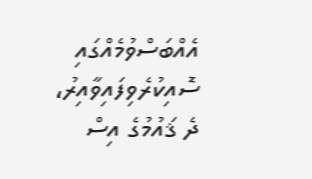އެއްބަސްވުމެއްގައި ސޮއިކުރެވިފައިވާއިރު، ދެ ޤައުމުގެ އިސް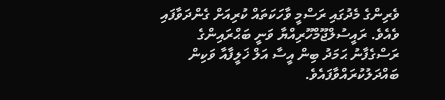ވެރިންގެ މެދުގައި ރަސްމީ ވާހަކަތައް ކުރިއަށް ގެންދަވާފައި ވެއެވެ. ރައީސުލްޖޫމްހޫރިއްޔާ ވަނީ ބަޙްރައިންގެ ރަސްގެފާނު ޙަމަދު ބިން އީސާ އަލް ޚަލީފާއާ ވަކިން ބައްދަލުކުރައްވާފައެވެ.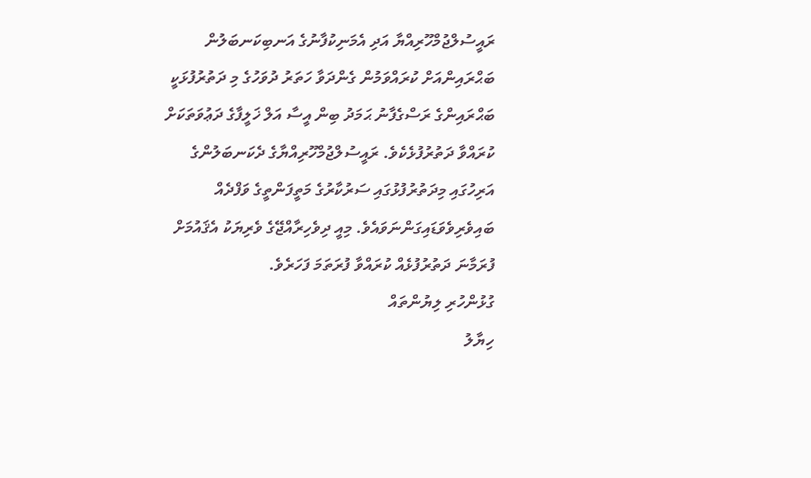ރައީސުލްޖުމްހޫރިއްޔާ އަދި އެމަނިކުފާނުގެ އަނބިކަނބަލުން ބަޙްރައިންއަށް ކުރައްވަމުން ގެންދަވާ ހަތަރު ދުވަހުގެ މި ދަތުރުފުޅަކީ ބަޙްރައިންގެ ރަސްގެފާނު ޙަމަދު ބިން އީސާ އަލް ޚަލީފާގެ ދަޢުވަތަކަށް ކުރައްވާ ދަތުރުފުޅެކެވެ. ރައީސުލްޖުމްހޫރިއްޔާގެ ދެކަނބަލުންގެ އަރިހުގައި މިދަތުރުފުޅުގައި ސަރުކާރުގެ މަތީފަންތީގެ ވަފްދެއް ބައިވެރިވެވަޑައިގަންނަވައެވެ. މިއީ ދިވެހިރާއްޖޭގެ ވެރިޔަކު އެޤައުމަށް ފުރަމާނަ ދަތުރުފުޅެއް ކުރައްވާ ފުރަތަމަ ފަހަރެވެ.
ގުޅުންހުރި ލިޔުންތައް
ހިޔާލު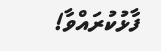ފާޅުކުރައްވާ!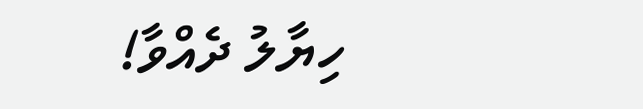ހިޔާލު ދެއްވާ!